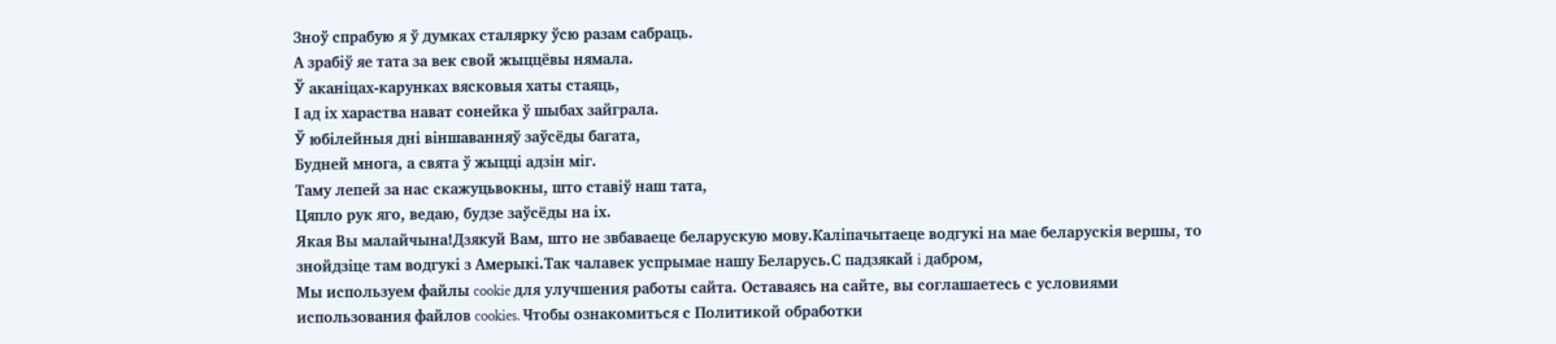Зноў спрабую я ў думках сталярку ўсю разам сабраць.
А зрабіў яе тата за век свой жыццёвы нямала.
Ў аканіцах-карунках вясковыя хаты стаяць,
І ад іх хараства нават сонейка ў шыбах зайграла.
Ў юбілейныя дні віншаванняў заўсёды багата,
Будней многа, а свята ў жыцці адзін міг.
Таму лепей за нас скажуцьвокны, што ставіў наш тата,
Цяпло рук яго, ведаю, будзе заўсёды на іх.
Якая Вы малайчына!Дзякуй Вам, што не звбаваеце беларускую мову.Калiпачытаеце водгукi на мае беларускiя вершы, то знойдзiце там водгукi з Амерыкi.Так чалавек успрымае нашу Беларусь.С падзякай i дабром,
Мы используем файлы cookie для улучшения работы сайта. Оставаясь на сайте, вы соглашаетесь с условиями использования файлов cookies. Чтобы ознакомиться с Политикой обработки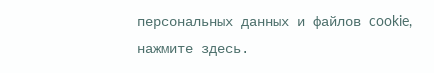персональных данных и файлов cookie, нажмите здесь.